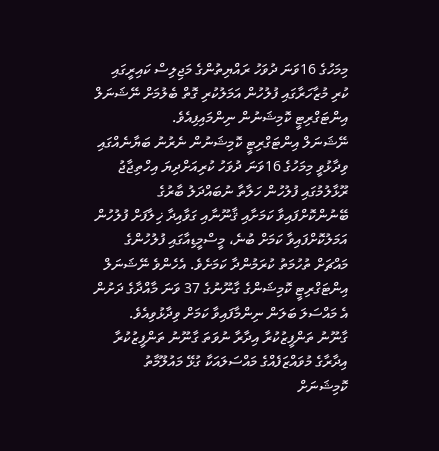މިމަހުގެ 16ވަނަ ދުވަހު ރައްޔިތުންގެ މަޖިލިސް ކައިރީގައި ކުރި މުޒާހަރާގައި ފުލުހުން އަމަލުކުރި ގޮތް ބެލުމަށް ނޭޝަނަލް އިންޓަގްރިޓީ ކޮމިޝަނުން ނިންމައިފިއެވެ.
ނޭޝަނަލް އިންޓަގްރިޓީ ކޮމިޝަނުން ނެރުނު ބަޔާނެއްގައި ވިދާޅުވީ މިމަހުގެ 16ވަނަ ދުވަހު ކުރިއަށްދިޔަ އިހްތިޖާޖު ރޫޅާލުމުގައި ފުލުހުން ހަލާތާ ނުބައްދަލު ބާރުގެ ބޭނުންކޮށްފައިވާ ކަމަށާއި ޤާނޫނާއި ގަވާއިދާ ޚިލާފަށް ފުލުހުން އަމަލުކޮށްފައިވާ ކަމަށް ބުނެ، މީސްމީޑިއާގައި ފުލުހުންގެ މައްޗަށް ތުހުމަތު ކުރަމުންދާ ކަމަށެވެ. އެހެންވެ ނޭޝަނަލް އިންޓަގްރިޓީ ކޮމިޝަންގެ ގާނޫނުގެ 37 ވަނަ މާއްދާގެ ދަށުން އެ މައްސަލަ ބަލަން ނިންމާފައިވާ ކަމަށް ވިދާޅުވިއެވެ.
ގާނޫނު ތަންފީޒުކުރާ އިދާރާ ނުވަތަ ގާނޫނު ތަންފީޒުކުރާ އިދާރާގެ މުވައްޒަފެއްގެ މައްސަލައަކާ ގުޅޭ މައުލޫމާތު ކޮމިޝަނަށް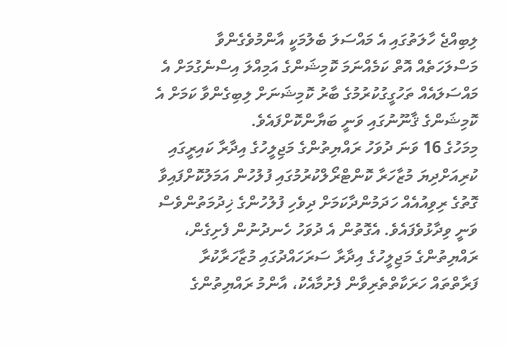ލިބިއްޖެ ހާލަތުގައި އެ މައްސަލަ ބެލުމަކީ އާންމުވެގެންވާ މަސްލަހަތެއް އޮތް ކަމެއްނަމަ ކޮމިޝަންގެ އަމިއްލަ އިސްނެގުމަށް އެ މައްސަލައެއް ތަހުގީގުކުރުމުގެ ބާރު ކޮމިޝަނަށް ލިބިގެންވާ ކަމަށް އެ ކޮމިޝަންގެ ޤާނޫނުގައި ވަނީ ބަޔާންކޮށްފައެވެ.
މިމަހުގެ 16 ވަނަ ދުވަހު ރައްޔިތުންގެ މަޖިލީހުގެ އިދާރާ ކައިރީގައި ކުރިއަށްދިޔަ މުޒާހަރާ ކޮންޓްރޯލްކުރުމުގައި ފުލުހުން އަމަލުކޮށްފައިވާ ގޮތުގެ ރިވިއުއެއް ހަދަމުންދާކަމަށް ދިވެހި ފުލުހުންގެ ޚިދުމަތުންވެސް ވަނީ ވިދާޅުވެފައެވެ. އެގޮތުން އެ ދުވަހު ހެނދުނުން ފެށިގެން، ރައްޔިތުންގެ މަޖިލީހުގެ އިދާރާ ސަރަހައްދުގައި މުޒާހަރާކުރާ ފަރާތްތައް ހަރަކާތްތެރިވާން ފެށުމާއެކު، އާންމު ރައްޔިތުންގެ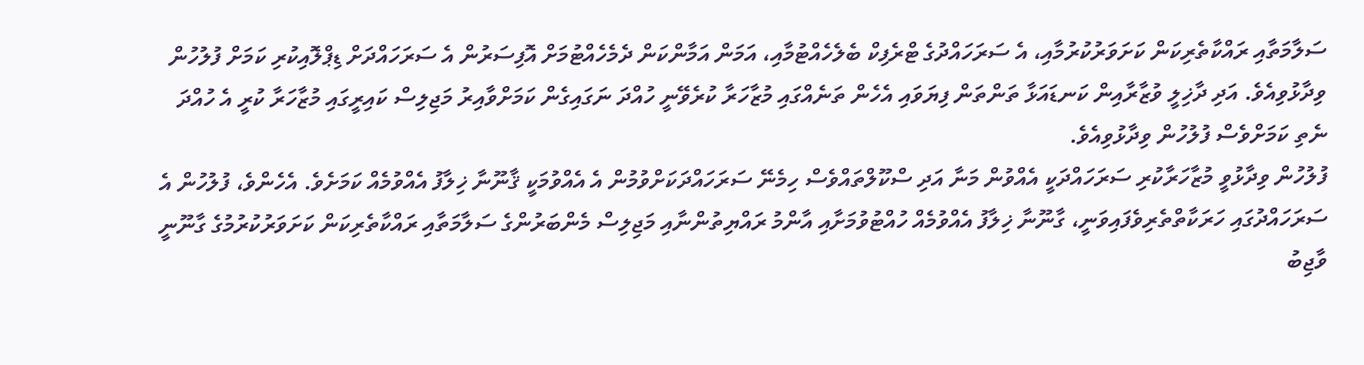ސަލާމަތާއި ރައްކާތެރިކަން ކަށަވަރުކުރުމާއި، އެ ސަރަހައްދުގެ ޓްރެފިކް ބެލެހެއްޓުމާއި، އަމަން އަމާންކަން ދެމެހެއްޓުމަށް އޮފިސަރުން އެ ސަރަހައްދަށް ޑިޕްލޮއިކުރި ކަމަށް ފުލުހުން ވިދާޅުވިއެވެ. އަދި ދާޚިލީ ވުޒާރާއިން ކަނޑައަޅާ ތަންތަން ފިޔަވައި އެހެން ތަނެއްގައި މުޒާހަރާ ކުރެވޭނީ ހުއްދަ ނަގައިގެން ކަމަށްވާއިރު މަޖިލިސް ކައިރީގައި މުޒާހަރާ ކުރީ އެ ހުއްދަ ނެތި ކަމަށްވެސް ފުލުހުން ވިދާޅުވިއެވެ.
ފުލުހުން ވިދާޅުވީ މުޒާހަރާކުރި ސަރަހައްދަކީ އެއްވުން މަނާ އަދި ސްކޫލްތައްވެސް ހިމެނޭ ސަރަހައްދަކަށްވުމުން އެ އެއްވުމަކީ ޤާނޫނާ ޚިލާފު އެއްވުމެއް ކަމަށެވެ. އެހެންވެ، ފުލުހުން އެ ސަރަހައްދުގައި ހަރަކާތްތެރިވެފައިވަނީ، ގާނޫނާ ޚިލާފު އެއްވުމެއް ހުއްޓުވުމަށާއި އާންމު ރައްޔިތުންނާއި މަޖިލިސް މެންބަރުންގެ ސަލާމަތާއި ރައްކާތެރިކަން ކަށަވަރުކުރުމުގެ ގާނޫނީ ވާޖިބު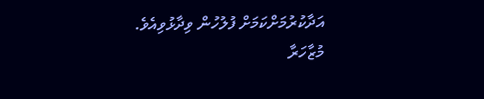އަދާކުރުމަށްކަމަށް ފުލުހުން ވިދާޅުވިއެވެ.
މުޒާހަރާ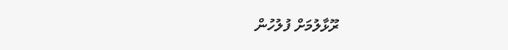ރޫޅާލުމަށް ފުލުހުން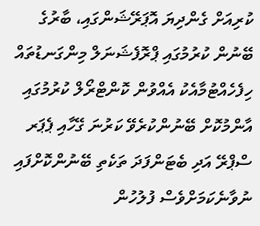ކުރިއަށް ގެންދިޔަ އޮޕަރޭޝަންގައި، ބާރުގެ ބޭނުން ކުރުމުގައި ޕްރޮފެޝަނަލް މިންގަނޑުތައް ހިފެހެއްޓުމާއެކު އެއްވުން ކޮންޓްރޯލް ކުރުމުގައި އާންމުކޮށް ބޭނުންކުރެވޭ ކަރުނަ ގޭހާއި ޕެޕަރ ސްޕްރޭ އަދި ބެޓަންފަދަ ތަކެތި ބޭނުންކޮށްފައި ނުވާނެކަމަށްވެސް ފުލުހުން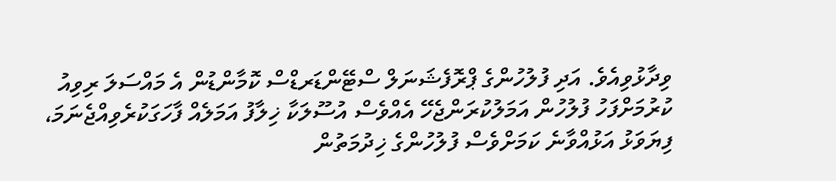ވިދާޅުވިއެވެ. އަދި ފުލުހުންގެ ޕްރޮފެޝަނަލް ސްޓޭންޑަރޑްސް ކޮމާންޑުން އެ މައްސަލަ ރިވިއު ކުރުމަށްފަހު ފުލުހުން އަމަލުކުރަންޖެހޭ އެއްވެސް އުސޫލަކާ ޚިލާފު އަމަލެއް ފާހަގަކުރެވިއްޖެނަމަ، ފިޔަވަޅު އަޅުއްވާނެ ކަމަށްވެސް ފުލުހުންގެ ޚިދުމަތުން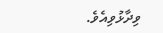ވިދާޅުވިއެވެ.